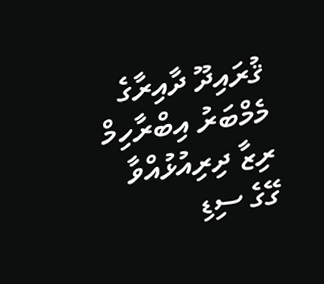ޤުރައިދޫ ދާއިރާގެ މެމްބަރު އިބްރާހިމް ރިޒާ ދިރިއުޅުއްވާ ގޭގެ ސިޑި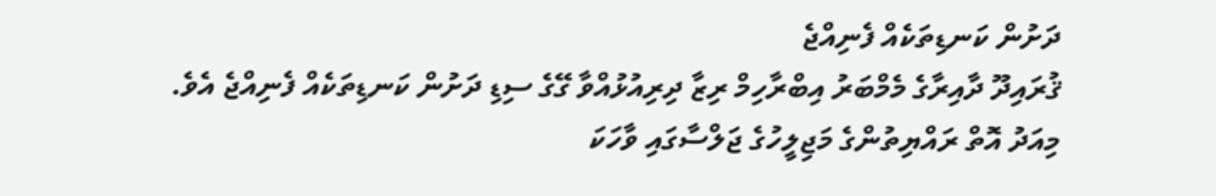ދަށުން ކަނޑިތަކެއް ފެނިއްޖެ
ޤުރައިދޫ ދާއިރާގެ މެމްބަރު އިބްރާހިމް ރިޒާ ދިރިއުޅުއްވާ ގޭގެ ސިޑި ދަށުން ކަނޑިތަކެއް ފެނިއްޖެ އެވެ.
މިއަދު އޮތް ރައްޔިތުންގެ މަޖިލީހުގެ ޖަލްސާގައި ވާހަކަ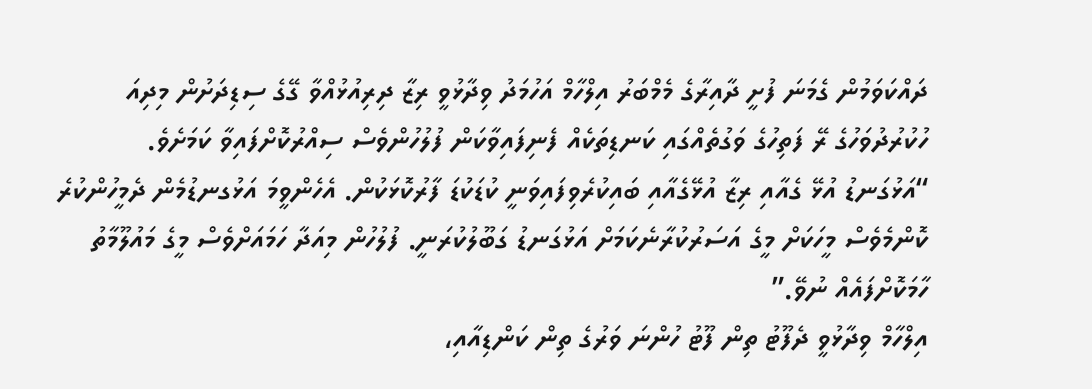ދައްކަވަމުން ގެމަނަ ފުށީ ދާއިރާގެ މެމްބަރު އިލްހާމް އަހުމަދު ވިދާޅުވީ ރިޒާ ދިރިއުޅުއްވާ ގޭގެ ސިޑިދަށުން މިދިއަ ހުކުރުދުވަހުގެ ރޭ ފަތިހުގެ ވަގުތެއްގައި ކަނޑިތަކެއް ފެނިފައިވާކަން ފުލުހުންވެސް ސިއްރުކޮށްފައިވާ ކަމަށެވެ.
“އަޅުގަނޑު އުޅޭ ގެއާއި ރިޒާ އުޅޭގެއާއި ބައިކުރެވިފައިވަނީ ކުޑަކުޑަ ފާރުކޮޅަކުން. އެހެންވީމަ އަޅުގނޑުމެން ދެމީހުންކުރެ ކޮންމެވެސް މީހަކަށް މީގެ އަސަރުކުރާނެކަމަށް އަޅުގަނޑު ގަބޫލުކުރަނީ. ފުލުހުން މިއަދާ ހަމައަށްވެސް މީގެ މައުލޫމާތު ހާމަކޮށްފައެއް ނުވޭ.”
އިލްހާމް ވިދާޅުވީ ދެފޫޓު ތިން ފޫޓު ހުންނަ ވަރުގެ ތިން ކަންޑިއާއި،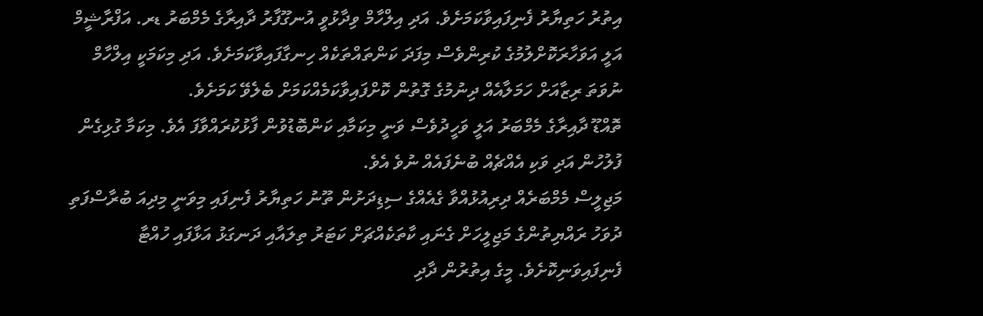އިތުރު ހަތިޔާރު ފެނިފައިވާކަމަށެވެ. އަދި އިލްހާމް ވިދާޅުވީ އުނގޫފާރު ދާއިރާގެ މެމްބަރު ޑރ. އަފްރާޝީމް އަލީ އަވަހާރަކޮށްލުމުގެ ކުރިންވެސް މިފަދަ ކަންތައްތަކެއް ހިނގާފައިވާކަމަށެވެ. އަދި މިކަމަކީ އިލްހާމް ނުވަތަ ރިޒާއަށް ހަމަލާއެއް ދިނުމުގެ ގޮތުން ކޮށްފައިވާކަމެއްކަމަށް ބެލެވޭ ކަމަށެވެ.
ތޮއްޑޫ ދާއިރާގެ މެމްބަރު އަލީ ވަހީދުވެސް ވަނީ މިކަމާއި ކަންބޮޑުވުން ފާޅުކުރައްވާފަ އެވެ. މިކަމާ ގުޅިގެން ފުލުހުން އަދި ވަކި އެއްޗެއް ބުނެފައެއް ނުވެ އެވެ.
މަޖިލީސް މެމްބަރެއް ދިރިއުޅުއްވާ ގެއެއްގެ ސިޑިދަށުން ތޫނު ހަތިޔާރު ފެނިފައި މިވަނީ މިދިއަ ބުރާސްފަތި ދުވަހު ރައްޔިތުންގެ މަޖިލީހަށް ގެނައި ކާތަކެއްޗަށް ކަޓަރު ތިލައާއި ދަނގަޅު އަޅާފައި ހުއްޓާ ފެނިފައިވަނިކޮށެވެ. މީގެ އިތުރުން ދާދި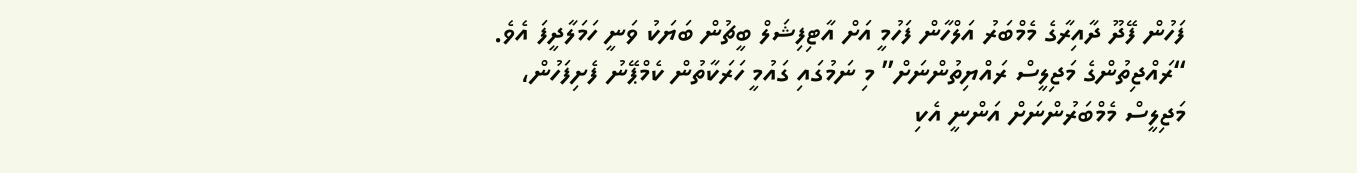ފަހުން ފޭދޫ ދާއިރާގެ މެމްބަރު އަލްހާން ފަހުމީ އަށް އާޓިފިޝަލް ބީޗުން ބަޔަކު ވަނީ ހަމަލާދީފަ އެވެ.
“ރައްޖިތުންގެ މަޖިލީސް ރައްޔިތުންނަށް” މި ނަމުގައި ގައުމީ ހަރަކާތުން ކެމްޕޭނު ފެށިފަހުން، މަޖިލީސް މެމްބަރުންނަށް އަންނީ އެކި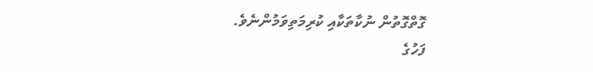ގޮތްގޮތުން ނުކާތަކާއި ކުރިމަތިވަމުންނެވެ.
ފަހުގެ